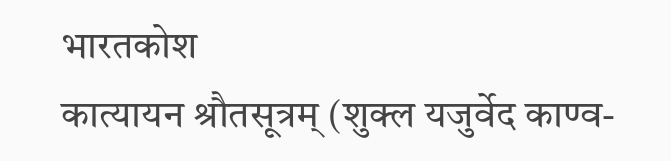भारतकोश
कात्यायन श्रौतसूत्रम् (शुक्ल यजुर्वेद काण्व-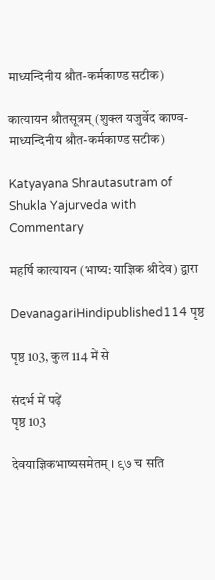माध्यन्दिनीय श्रौत-कर्मकाण्ड सटीक)

कात्यायन श्रौतसूत्रम् (शुक्ल यजुर्वेद काण्व-माध्यन्दिनीय श्रौत-कर्मकाण्ड सटीक)

Katyayana Shrautasutram of Shukla Yajurveda with Commentary

महर्षि कात्यायन (भाष्य: याज्ञिक श्रीदेव) द्वारा

DevanagariHindipublished114 पृष्ठ

पृष्ठ 103, कुल 114 में से

संदर्भ में पढ़ें
पृष्ठ 103

देवयाज्ञिकभाष्यसमेतम् । ९७ च सति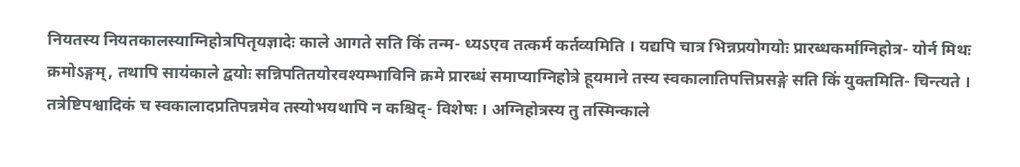नियतस्य नियतकालस्याग्निहोत्रपितृयज्ञादेः काले आगते सति किं तन्म- ध्यऽएव तत्कर्म कर्तव्यमिति । यद्यपि चात्र भिन्नप्रयोगयोः प्रारब्धकर्माग्निहोत्र- योर्न मिथः क्रमोऽङ्गम्, तथापि सायंकाले द्वयोः सन्निपतितयोरवश्यम्भाविनि क्रमे प्रारब्धं समाप्याग्निहोत्रे हूयमाने तस्य स्वकालातिपत्तिप्रसङ्गे सति किं युक्तमिति- चिन्त्यते । तत्रेष्टिपश्वादिकं च स्वकालादप्रतिपन्नमेव तस्योभयथापि न कश्चिद्- विशेषः । अग्निहोत्रस्य तु तस्मिन्काले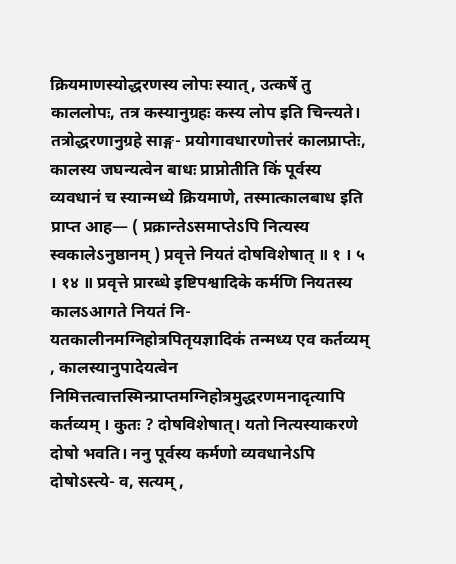क्रियमाणस्योद्धरणस्य लोपः स्यात्, उत्कर्षे तु काललोपः, तत्र कस्यानुग्रहः कस्य लोप इति चिन्त्यते। तत्रोद्धरणानुग्रहे साङ्ग- प्रयोगावधारणोत्तरं कालप्राप्तेः, कालस्य जघन्यत्वेन बाधः प्राप्नोतीति किं पूर्वस्य व्यवधानं च स्यान्मध्ये क्रियमाणे, तस्मात्कालबाध इति प्राप्त आह— ( प्रक्रान्तेऽसमाप्तेऽपि नित्यस्य स्वकालेऽनुष्ठानम् ) प्रवृत्ते नियतं दोषविशेषात् ॥ १ । ५ । १४ ॥ प्रवृत्ते प्रारब्धे इष्टिपश्वादिके कर्मणि नियतस्य कालऽआगते नियतं नि- यतकालीनमग्निहोत्रपितृयज्ञादिकं तन्मध्य एव कर्तव्यम् , कालस्यानुपादेयत्वेन निमित्तत्वात्तस्मिन्प्राप्तमग्निहोत्रमुद्धरणमनादृत्यापि कर्तव्यम् । कुतः ? दोषविशेषात्। यतो नित्यस्याकरणे दोषो भवति। ननु पूर्वस्य कर्मणो व्यवधानेऽपि दोषोऽस्त्ये- व, सत्यम् ,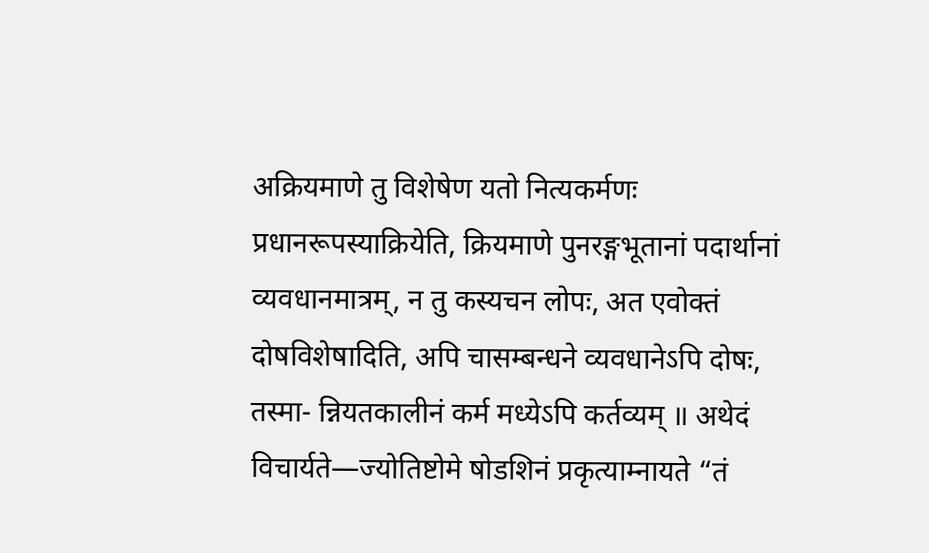अक्रियमाणे तु विशेषेण यतो नित्यकर्मणः प्रधानरूपस्याक्रियेति, क्रियमाणे पुनरङ्गभूतानां पदार्थानां व्यवधानमात्रम्, न तु कस्यचन लोपः, अत एवोक्तं दोषविशेषादिति, अपि चासम्बन्धने व्यवधानेऽपि दोषः, तस्मा- न्नियतकालीनं कर्म मध्येऽपि कर्तव्यम् ॥ अथेदं विचार्यते—ज्योतिष्टोमे षोडशिनं प्रकृत्याम्नायते “तं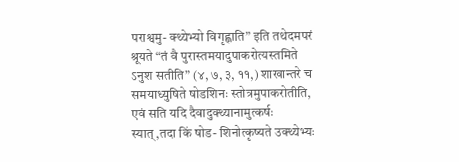पराश्वमु- क्थ्येभ्यो विगृह्णाति” इति तथेदमपरं श्रूयते “तं वै पुरास्तमयादुपाकरोत्यस्तमिते ऽनुश सतीति” (४, ७, ३, ११,) शाखान्तरे च समयाध्युषिते षोडशिनः स्तोत्रमुपाकरोतीति, एवं सति यदि दैवादुक्थ्यानामुत्कर्षः स्यात्,तदा किं षोड- शिनोत्कृष्यते उक्थ्येभ्यः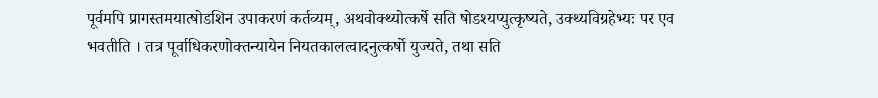पूर्वमपि प्रागस्तमयात्षोडशिन उपाकरणं कर्तव्यम्, अथवोक्थ्योत्कर्षे सति षोडश्यप्युत्कृष्यते, उक्थ्यविग्रहेभ्यः पर एव भवतीति । तत्र पूर्वाधिकरणोक्तन्यायेन नियतकालत्वादनुत्कर्षो युज्यते, तथा सति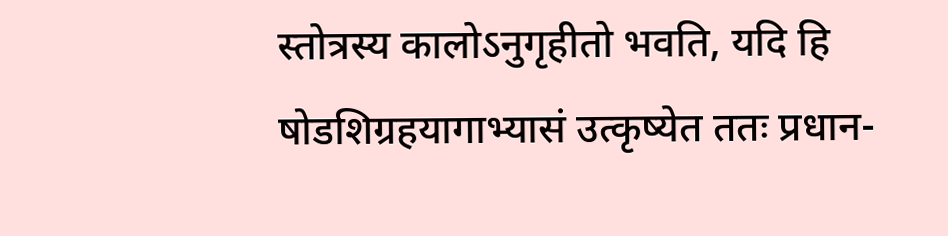स्तोत्रस्य कालोऽनुगृहीतो भवति, यदि हि षोडशिग्रहयागाभ्यासं उत्कृष्येत ततः प्रधान-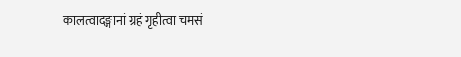कालत्वादङ्गानां ग्रहं गृहीत्वा चमसं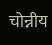चोन्नीय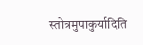स्तोत्रमुपाकुर्यादिति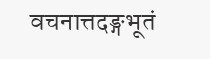वचनात्तदङ्गभूतं